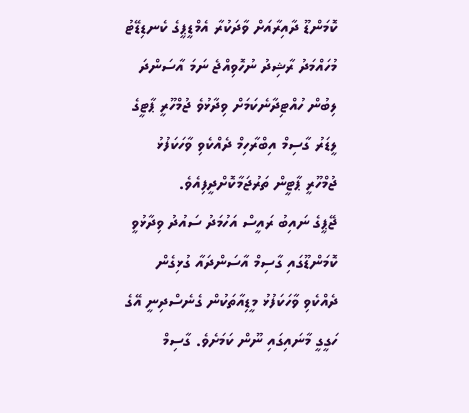ކޮމަންޑޫ ދާއިރާއަށް ވާދަކުރާ އެމްޑީޕީގެ ކެނޑިޑޭޓު މުހައްމަދު ރާޝިދު ނުހޮވިއްޖެ ނަމަ އާސަންދަ ލިބުން ހުއްޓިދާނެކަމަށް ވިދާޅުވެ ޖުމްހޫރީ ޕާޓީގެ ލީޑަރު ގާސިމް އިބްރާހިމް ދެއްކެވި ވާހަކަފުޅު ޖުމްހޫރީ ޕާޓީން ތަރުޖަމާކޮށްދީފިއެވެ.
ޖޭޕީގެ ނައިބު ރައީސް އަހުމަދު ސައުދު ވިދާޅުވީ ކޮމަންޑޫގައި ގާސިމް އާސަންދައާ ގުޅިގެން ދެއްކެވި ވާހަކަފުޅު މީޑިއާތަކުން ގެނެސްދިނީ އޭގެ ހަގީގީ މާނައިގައި ނޫން ކަމަށެވެ. ގާސިމް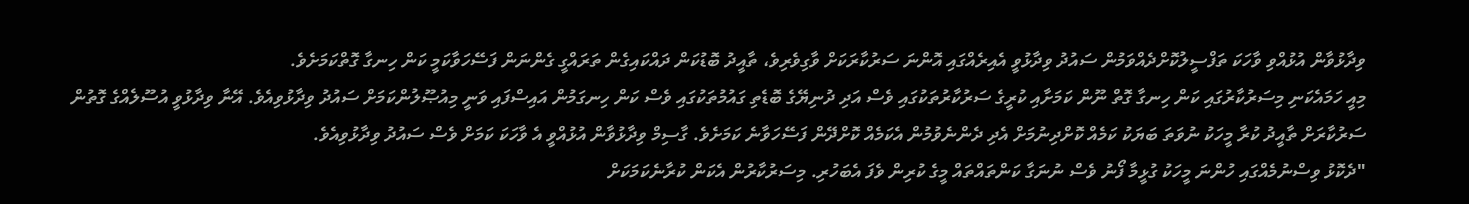ވިދާޅުވާން އުޅުއްވި ވާހަކަ ތަފްސީލުކޮށްދެއްވަމުން ސައުދު ވިދާޅުވީ އެއިރެއްގައި އޮންނަ ސަރުކާރަކަށް ވާގިވެރިވެ، ތާއީދު ބޮޑުކަން ދައްކައިގެން ތަރައްގީ ގެންނަން ފަސޭހަވާކަމީ ކަން ހިނގާ ގޮތްކަމަށެވެ.
މިއީ ހަމައެކަނި މިސަރުކާރުގައި ކަން ހިނގާ ގޮތް ނޫން ކަމަށާއި ކުރީގެ ސަރުކާރުތަކުގައި ވެސް އަދި ދުނިޔޭގެ ބޮޑެތި ގައުމުތަކުގައި ވެސް ކަން ހިނގަމުން އައިސްފައި ވަނީ މިއުޞޫލުންކަމަށް ސައުދު ވިދާޅުވިއެވެ. އޭނާ ވިދާޅުވީ އުސޫލެއްގެ ގޮތުން ސަރުކާރަށް ތާއީދު ކުރާ މީހަކު ނުވަތަ ބަޔަކު ކަމެއް ކޮށްދިނުމަށް އެދި ދެންނެވުމުން އެކަމެއް ކޮށްދޭން ފަސޭހަވާނެ ކަމަށެވެ. ގާސިމް ވިދާޅުވާން އުޅުއްވީ އެ ވާހަކަ ކަމަށް ވެސް ސައުދު ވިދާޅުވިއެވެ.
"ދެކޮޅު ވިސްނުމެއްގައި ހުންނަ މީހަކު ގުޅީމާ ފޯނު ވެސް ނުނަގާ ކަންތައްތައް މީގެ ކުރިން ވެފަ އެބަހުރި. މިސަރުކާރުން އެކަން ކުރާނެކަމަކަށް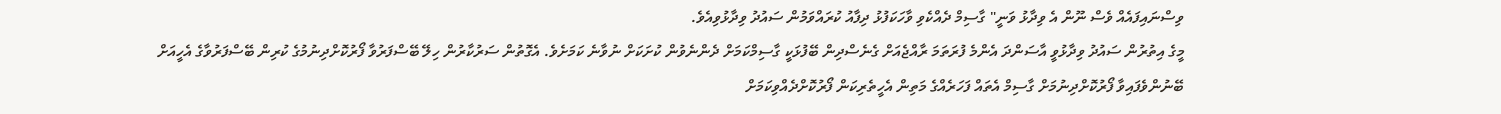ވިސްނައިފައެއް ވެސް ނޫން އެ ވިދާޅު ވަނީ" ގާސިމް ދެއްކެވި ވާހަކަފުޅު ދިފާއު ކުރައްވަމުން ސައުދު ވިދާޅުވިއެވެ.
މީގެ އިތުރުން ސައުދު ވިދާޅުވީ އާސަންދަ އެންމެ ފުރަތަމަ ރާއްޖެއަށް ގެނެސްދިން ބޭފުޅަކީ ގާސިމްކަމަށް ދެންނެވުން ކުށަކަށް ނުވާނެ ކަމަށެވެ. އެގޮތުން ސަރުކާރުން ހިލޭ ބޭސްފަރުވާ ފޯރުކޮށްދިނުމުގެ ކުރިން ބޭސްފަރުވާގެ އެހީއަށް ބޭނުންވެފައިވާ ފޯރުކޮށްދިނުމަށް ގާސިމް އެތައް ފަހަރެއްގެ މަތިން އެހީތެރިކަން ފޯރުކޮށްދެއްވިކަމަށް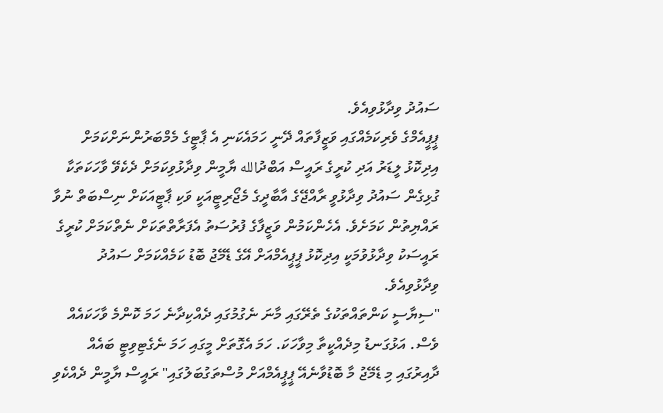ސައުދު ވިދާޅުވިއެވެ.
ޕީޕީއެމްގެ ވެރިކަމެއްގައި ވަޒީފާތައް ދޭނީ ހަމައެކަނި އެ ޕާޓީގެ މެމްބަރުންނަށްކަމަށް އިދިކޮޅު ލީޑަރު އަދި ކުރީގެ ރައީސް އަބްދުالله ޔާމީން ވިދާޅުވިކަމަށް ދެކެވޭ ވާހަކަތަކާ ގުޅިގެން ސައުދު ވިދާޅުވީ ރާއްޖޭގެ އާބާދީގެ މެޖޯރިޓީއަކީ ވަކި ޕާޓީއަކަށް ނިސްބަތް ނުވާ ރައްޔިތުން ކަމަށެވެ. އެހެންކަމުން ވަޒީފާގެ ފުރުސަތު އެފަރާތްތަކަށް ނެތްކަމަށް ކުރީގެ ރައީސަކު ވިދާޅުވުމަކީ އިދިކޮޅު ޕީޕީއެމްއަށް އޭގެ ޑެމޭޖު ބޮޑު ކަމެއްކަމަށް ސައުދު ވިދާޅުވިއެވެ.
"ސިޔާސީ ކަންތައްތަކުގެ ތެރޭގައި މާނަ ނެގުމުގައި ދެއްކިދާނެ ހަމަ ކޮންމެ ވާހަކައެއް ވެސް. އަޅުގަނޑު މިދެއްކީތާ މިވާހަކަ. ހަމަ އެގޮތަށް މީގައި ހަމަ ނެގެޓިވިޓީ ބައެއް ދާއިރުގައި މި ޑެމޭޖު މާ ބޮޑުވާނެއޭ ޕީޕީއެމްއަށް މުސްތަގުބަލުގައި" ރައީސް ޔާމީން ދެއްކެވި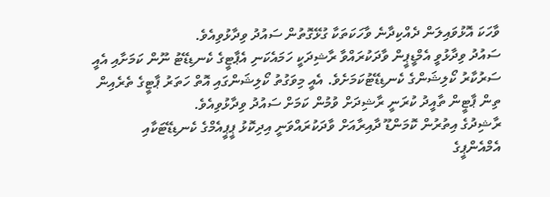ވާހަކަ އޮޅުވައިލަން ދެއްކިދާނެ ވާހަކަތަކާ ގުޅޭގޮތުން ސައުދު ވިދާޅުވިއެވެ.
ސައުދު ވިދާޅުވީ އެމްޑީޕީން ވާދަކުރައްވާ ރާޝިދަކީ ހަމައެކަނި އެޕާޓީގެ ކެނޑިޑޭޓު ނޫން ކަމަށާއި އެއީ ސަރުކާރު ކޯލިޝަންގެ ކެނޑިޑޭޓުކަމަށެވެ. އެއީ މިވަގުތު ކޯލިޝަންގައި އޮތް ހަތަރު ޕާޓީގެ ތެރެއިން ތިން ޕާޓީން ތާއީދު ކުރަނީ ރާޝިދަށް ވުމުން ކަމަށް ސައުދު ވިދާޅުވިއެވެ.
ރާޝިދުގެ އިތުރުން ކޮމަންޑޫ ދާއިރާއަށް ވާދަކުރައްވަނީ އިދިކޮޅު ޕީޕީއެމްގެ ކެނޑިޑޭޓަކާއި އެމްއެންޕީގެ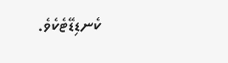ކެނޑިޑޭޓެކެވެ.